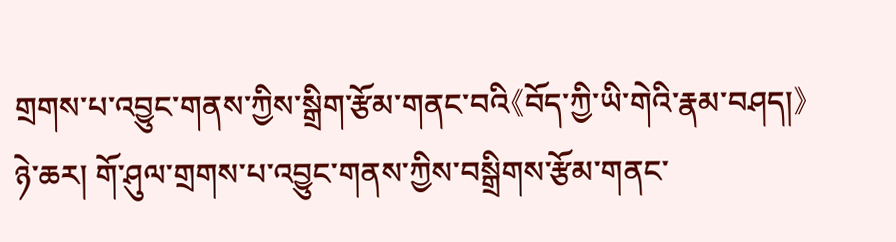གྲགས་པ་འབྱུང་གནས་ཀྱིས་སྒྲིག་རྩོམ་གནང་བའི《བོད་ཀྱི་ཡི་གེའི་རྣམ་བཤད།》
ཉེ་ཆར། གོ་ཤུལ་གྲགས་པ་འབྱུང་གནས་ཀྱིས་བསྒྲིགས་རྩོམ་གནང་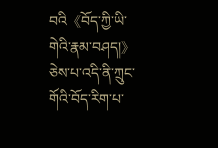བའི《བོད་ཀྱི་ཡི་གེའི་རྣམ་བཤད།》ཅེས་པ་འདི་ནི་ཀྲུང་གོའི་བོད་རིག་པ་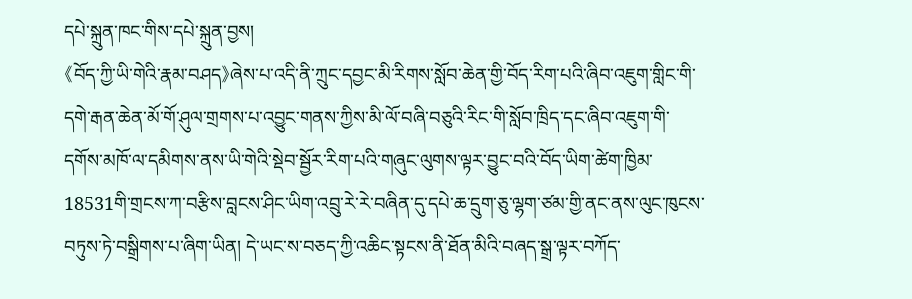དཔེ་སྐྲུན་ཁང་གིས་དཔེ་སྐྲུན་བྱས།
《བོད་ཀྱི་ཡི་གེའི་རྣམ་བཤད》ཞེས་པ་འདི་ནི་ཀྲུང་དབྱང་མི་རིགས་སློབ་ཆེན་གྱི་བོད་རིག་པའི་ཞིབ་འཇུག་གླིང་གི་དགེ་རྒན་ཆེན་མོ་གོ་ཤུལ་གྲགས་པ་འབྱུང་གནས་ཀྱིས་མི་ལོ་བཞི་བཅུའི་རིང་གི་སློབ་ཁྲིད་དང་ཞིབ་འཇུག་གི་དགོས་མཁོ་ལ་དམིགས་ནས་ཡི་གེའི་སྡེབ་སྦྱོར་རིག་པའི་གཞུང་ལུགས་ལྟར་བྱུང་བའི་བོད་ཡིག་ཚེག་ཁྱིམ་18531གི་གྲངས་ཀ་བརྩིས་བླངས་ཤིང་ཡིག་འབྲུ་རེ་རེ་བཞིན་དུ་དཔེ་ཆ་དྲུག་ཅུ་ལྷག་ཙམ་གྱི་ནང་ནས་ལུང་ཁུངས་བཏུས་ཏེ་བསྒྲིགས་པ་ཞིག་ཡིན། དེ་ཡང་ས་བཅད་ཀྱི་འཆིང་སྟངས་ནི་ཐོན་མིའི་བཞད་སྒྲ་ལྟར་བཀོད་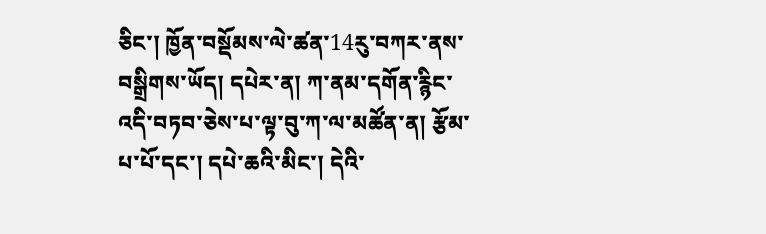ཅིང་། ཁྱོན་བསྡོམས་ལེ་ཚན་14རུ་བཀར་ནས་བསྒྲིགས་ཡོད། དཔེར་ན། ཀ་ནམ་དགོན་རྙིང་འདི་བཏབ་ཅེས་པ་ལྟ་བུ་ཀ་ལ་མཚོན་ན། རྩོམ་པ་པོ་དང་། དཔེ་ཆའི་མིང་། དེའི་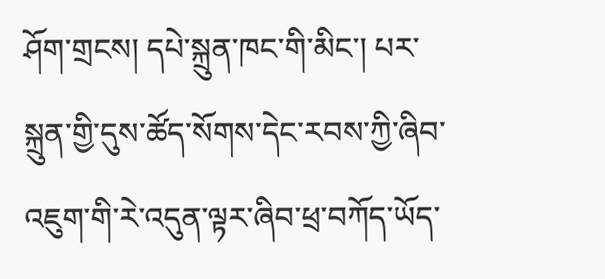ཤོག་གྲངས། དཔེ་སྐྲུན་ཁང་གི་མིང་། པར་སྐྲུན་གྱི་དུས་ཚོད་སོགས་དེང་རབས་ཀྱི་ཞིབ་འཇུག་གི་རེ་འདུན་ལྟར་ཞིབ་ཕྲ་བཀོད་ཡོད་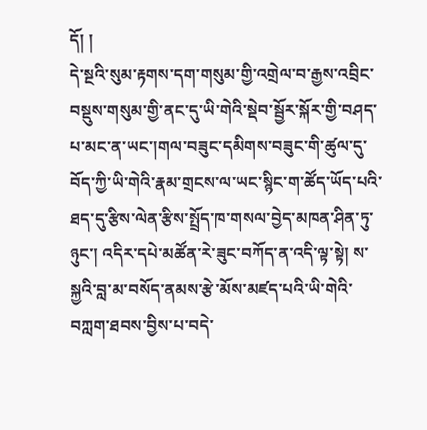དོ། །
དེ་སྔའི་སུམ་རྟགས་དག་གསུམ་གྱི་འགྲེལ་བ་རྒྱས་འབྲིང་བསྡུས་གསུམ་གྱི་ནང་དུ་ཡི་གེའི་སྡེབ་སྦྱོར་སྐོར་གྱི་བཤད་པ་མང་ན་ཡང་།གལ་བཟུང་དམིགས་བཟུང་གི་ཚུལ་དུ་བོད་ཀྱི་ཡི་གེའི་རྣམ་གྲངས་ལ་ཡང་སྙིང་ག་ཚོད་ཡོད་པའི་ཐད་དུ་རྩིས་ལེན་རྩིས་སྤྲོད་ཁ་གསལ་བྱེད་མཁན་ཤིན་ཏུ་ཉུང་། འདིར་དཔེ་མཚོན་རེ་ཟུང་བཀོད་ན་འདི་ལྟ་སྟེ། ས་སྐྱའི་བླ་མ་བསོད་ནམས་རྩེ་མོས་མཛད་པའི་ཡི་གེའི་བཀླག་ཐབས་བྱིས་པ་བདེ་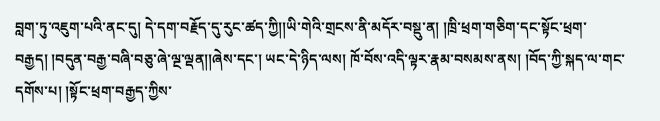བླག་ཏུ་འཇུག་པའི་ནང་དུ། དེ་དག་བརྗོད་དུ་རུང་ཚད་ཀྱི།།ཡི་གེའི་གྲངས་ནི་མདོར་བསྡུ་ན། །ཁྲི་ཕྲག་གཅིག་དང་སྟོང་ཕྲག་བརྒྱད། །བདུན་བརྒྱ་བཞི་བཅུ་ཞེ་ལྔ་ལྡན།།ཞེས་དང་། ཡང་དེ་ཉིད་ལས། ཁོ་བོས་འདི་ལྟར་རྣམ་བསམས་ནས། །བོད་ཀྱི་སྐད་ལ་གང་དགོས་པ། །སྟོང་ཕྲག་བརྒྱད་ཀྱིས་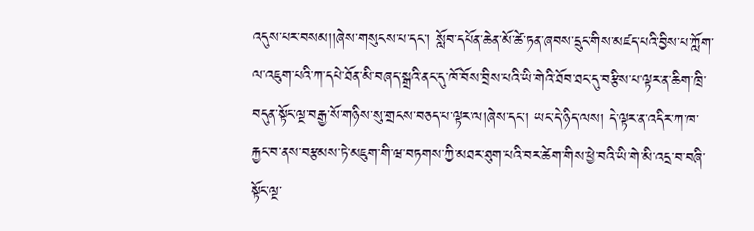འདུས་པར་བསམ།།ཞེས་གསུངས་པ་དང་། སློབ་དཔོན་ཆེན་མོ་ཚེ་ཏན་ཞབས་དྲུང་གིས་མཛད་པའི་བྱིས་པ་ཀློག་ལ་འཇུག་པའི་ཀ་དཔེ་ཐོན་མི་བཞད་སྒྲའི་ནང་དུ་ཁོ་བོས་བྲིས་པའི་ཡི་གེའི་ཐོབ་ཐང་དུ་བརྩིས་པ་ལྟར་ན་ཆིག་ཁྲི་བདུན་སྟོང་ལྔ་བརྒྱ་སོ་གཉིས་སུ་གྲངས་བཅད་པ་ལྟར་ལ།ཞེས་དང་། ཡང་དེ་ཉིད་ལས། དེ་ལྟར་ན་འདིར་ཀ་ཁ་རྐྱང་བ་ནས་བརྩམས་ཏེ་མཇུག་གི་ཝ་བཏགས་ཀྱི་མཐར་ཐུག་པའི་བར་ཚེག་གིས་ཕྱེ་བའི་ཡི་གེ་མི་འདྲ་བ་བཞི་སྟོང་ལྔ་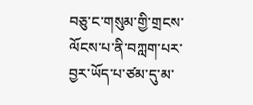བཅུ་ང་གསུམ་གྱི་གྲངས་ལོངས་པ་ནི་བཀླག་པར་བྱར་ཡོད་པ་ཙམ་དུ་མ་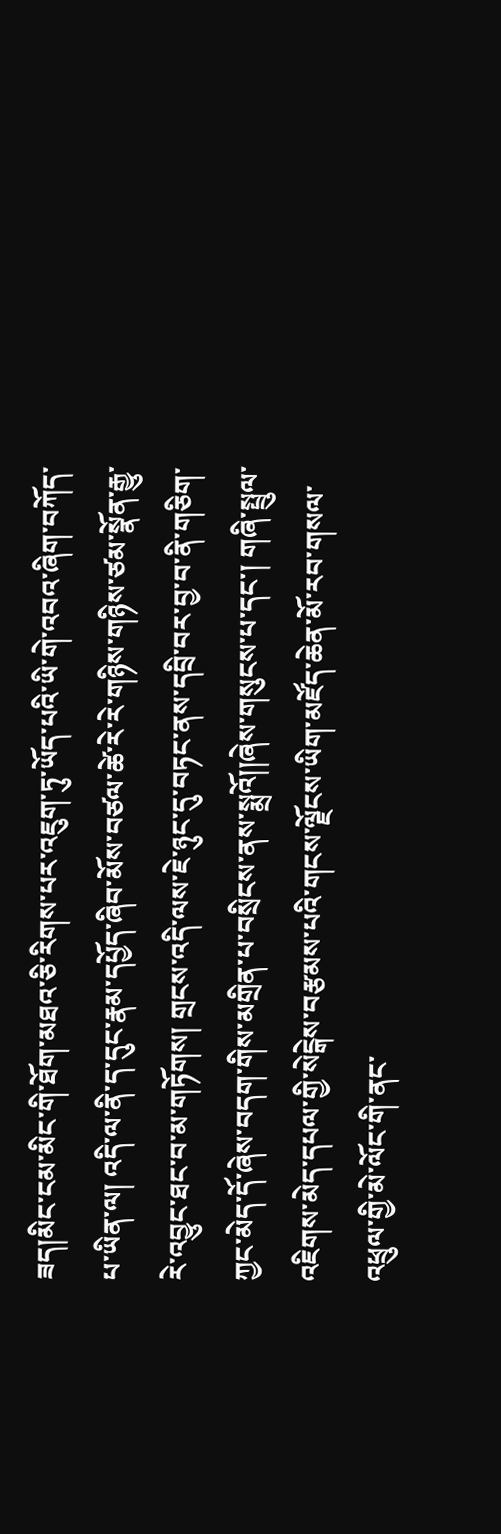ཟད།མིང་ངམ་མིང་གི་ཐོག་མཐའ་ཅི་རིགས་པར་འཇུག་ཏུ་ཡོད་པའི་ཡི་གེ་འབའ་ཞིག་བཀོད་པ་ཡིན་ལ། འདི་ལ་ནི་ད་དུང་རྣམ་དཔྱོད་ཞིབ་མོས་བཙལ་ཚེ་རེ་རེ་གཉིས་གཉིས་ཙམ་སྣོན་རྒྱུ་རེ་འབྱུང་ཐང་བ་མ་གཏོགས། གྲངས་འདི་ལས་ཇེ་ཉུང་དུ་བཏང་ནས་དབྲི་བར་བྱ་བ་ནི་གཅིག་ཀྱང་མེད་དོ་ཞེས་བདག་གིས་མགྲིན་པ་བསྲིངས་ནས་སྨྲའོ།།ཞེས་གསུངས་པ་དང་། གཞི་སྤྲུལ་འཇིགས་མེད་དཔལ་གྱི་སེངྒེས་བརྩམས་པའི་གངས་ལྗོངས་ཡིག་མཛོད་ཆེན་མོ་རབ་གསལ་འཕྲུལ་གྱི་མེ་ལོང་གི་ནང་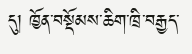དུ། ཁྱོན་བསྡོམས་ཆིག་ཁྲི་བརྒྱད་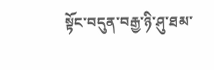སྟོང་བདུན་བརྒྱ་ཉི་ཤུ་ཐམ་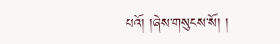པའོ། །ཞེས་གསུངས་སོ། །